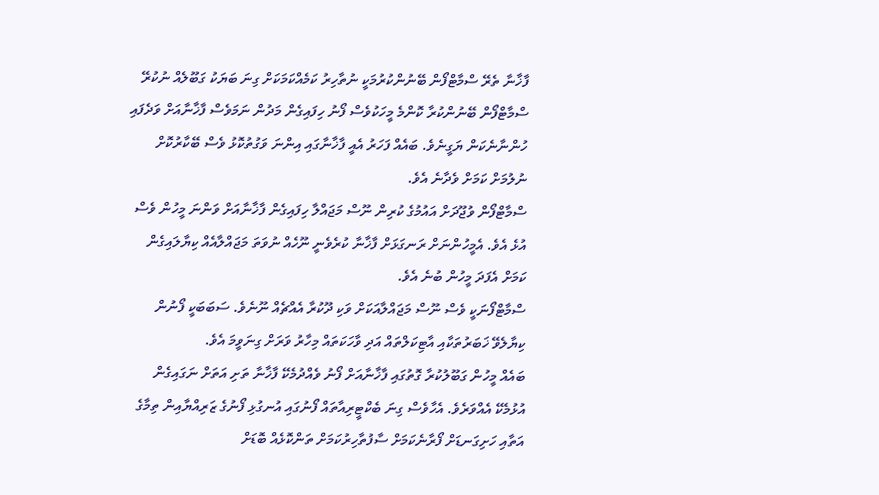ފާޚާނާ ތެރޭ ސްމާޓްފޯން ބޭނުންކުރުމަކީ ނުތާހިރު ކަމެއްކަމަކަށް ގިނަ ބަޔަކު ގަބޫލެއް ނުކުރޭ
ސްމާޓްފޯން ބޭނުންކުރާ ކޮންމެ މީހަކުވެސް ފޯނު ހިފައިގެން މަދުން ނަމަވެސް ފާޚާނާއަށް ވަދެފައި ހުންނާނެކަން ޔަގީނެވެ. ބައެއް ފަހަރު އެއީ ފާޚާނާގައި އިންނަ ވަގުތުކޮޅު ވެސް ބޭކާރުކޮށް ނުލުމަށް ކަމަށް ވެދާނެ އެވެ.
ސްމާޓްފޯން ވުޖޫދަށް އައުމުގެ ކުރިން ނޫސް މަޖައްލާ ހިފައިގެން ފާޚާނާއަށް ވަންނަ މީހުން ވެސް އުޅެ އެވެ. އެމީހުންނަށް ރަނގަޅަށް ފާޚާނާ ކުރެވެނީ ނޫހެއް ނުވަތަ މަޖައްލާއެއް ކިޔާލައިގެން ކަމަށް އެފަދަ މީހުން ބުނެ އެވެ.
ސްމާޓްފޯނަކީ ވެސް ނޫސް މަޖައްލާއަކަށް ވަކި ދޫކުރާ އެއްޗެއް ނޫނެވެ. ސަބަބަކީ ފޯނުން ކިޔާލެވޭ ޚަބަރުތަކާއި އާޓިކަލްތައް އަދި ވާހަކަތައް މިހާރު ވަރަށް ގިނަވީމަ އެވެ.
ބައެއް މީހުން ގަބޫލުކުރާ ގޮތުގައި ފާޚާނާއަށް ފޯނު ވެއްދުމެކޭ ފާޚާނާ ތަށި އަތަށް ނަގައިގެން އުޅުމެކޭ އެއްވަރެވެ. އެހާވެސް ގިނަ ބެކްޓީރިއާތައް ފޯނުގައި އުނގުޅި ފޯނުގެ ޒަރިއްޔާއިން ތިމާގެ އަތާއި ހަށިގަނޑަށް ފޯރާނެކަމަށް ސާފުތާހިރުކަމަށް ތަންކޮޅެއް ބޮޑަށް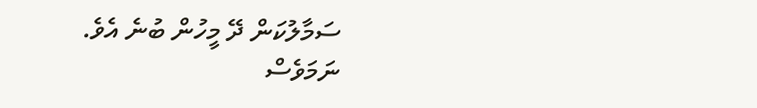ސަމާލުކަން ދޭ މީހުން ބުނެ އެވެ.
ނަމަވެސް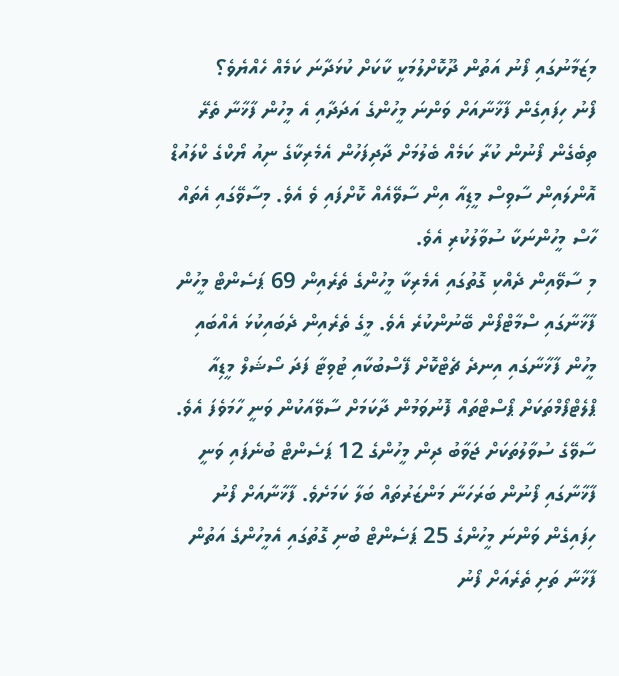މިޒަމާނުގައި ފޯނު އަތުން ދޫކޮށްލުމަކީ ކާކަށް ކުޅަދާނަ ކަމެއް ހެއްޔެވެ؟
ފޯނު ހިފައިގެން ފާޚާނާއަށް ވަންނަ މީހުންގެ އަދަދާއި އެ މީހުން ފާޚާނާ ތެރޭ ތިބެގެން ފޯނުން ކުރާ ކަމެއް ބެލުމަށް ދާދިފަހުން އެމެރިކާގެ ނިއު ޔޯކްގެ ކްލައުޑް އޮންލައިން ސާވިސް މީޑިއާ އިން ސާވޭއެއް ކޮށްފައި ވެ އެވެ. މިސާވޭގައި އެތައް ހާސް މީހުންނަކާ ސުވާލުކުރި އެވެ.
މި ސާވޭއިން ދެއްކި ގޮތުގައި އެމެރިކާ މީހުންގެ ތެރެއިން 69 ޕަސެންޓް މީހުން ފާޚާނާގައި ސްމާޓްފޯން ބޭނުންކުރެ އެވެ. މީގެ ތެރެއިން ދެބައިކުޅަ އެއްބައި މީހުން ފާޚާނާގައި އިނދެ ޗެޓްކޮށް ފޭސްބުކާއި ޓުވިޓާ ފަދަ ސޯޝަލް މީޑިއާ ޕްލެޓްފޯމްތަކަށް ޕޯސްޓްތައް ފޮނުވަމުން ދާކަމަށް ސާވޭއަކުން ވަނީ ހާމަވެފަ އެވެ.
ސާވޭގެ ސުވާލުތަކަށް ޖަވާބު ދިން މީހުންގެ 12 ޕަސެންޓް ބުނެފައި ވަނީ ފާޚާނާގައި ފޯނުން ބަރަހަނާ މަންޒަރުތައް ބަލާ ކަމަށެވެ. ފާޚާނާއަށް ފޯނު ހިފައިގެން ވަންނަ މީހުންގެ 25 ޕަސެންޓް ބުނި ގޮތުގައި އެމީހުންގެ އަތުން ފާޚާނާ ތަށި ތެރެއަށް ފޯނު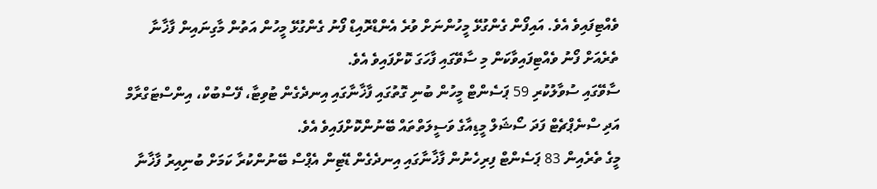ވެއްޓިފައިވެ އެވެ. އައިފޯން ގެންގުޅޭ މީހުންނަށް ވުރެ އެންޑްރޮއިޑް ފޯނު ގެންގުޅޭ މީހުން އަތުން މާގިނައިން ފާޚާނާ ތެރެއަށް ފޯނު ވެއްޓިފައިވާކަން މި ސާވޭގައި ފާހަގަ ކޮށްފައިވެ އެވެ.
ސާވޭގައި ސުވާލުކުރި 59 ޕަސެންޓް މީހުން ބުނި ގޮތުގައި ފާޚާނާގައި އިނދެގެން ޓުވިޓާ، ފޭސްބުކް، އިންސްޓަގްރާމް އަދި ސްނެޕްޗެޓް ފަދަ ސޯޝަލް މީޑިއާގެ ވަސީލަތްތައް ބޭނުންކޮށްފައިވެ އެވެ.
މީގެ ތެރެއިން 83 ޕަސެންޓް ފިރިހެނުން ފާޚާނާގައި އިނދެގެން ޑޭޓިން އެޕްސް ބޭނުންކުރާ ކަމަށް ބުނިއިރު ފާޚާނާ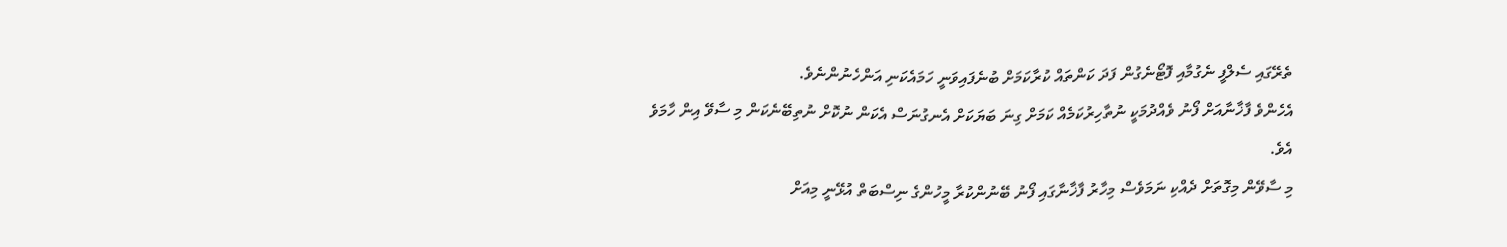ތެރޭގައި ސެލްފީ ނެގުމާއި ފޮޓޯނެގުން ފަދަ ކަންތައް ކުރާކަމަށް ބުނެފައިވަނީ ހަމައެކަނި އަންހެނުންނެވެ.
އެހެންވެ ފާޚާނާއަށް ފޯނު ވެއްދުމަކީ ނުތާހިރުކަމެއް ކަމަށް ގިނަ ބަޔަކަށް އެނގުނަސް އެކަން ނުކޮށް ނުތިބޭނެކަން މި ސާވޭ އިން ހާމަވެ އެވެ.
މި ސާވޭން މިގޮތަށް ދެއްކި ނަމަވެސް މިހާރު ފާޚާނާގައި ފޯނު ބޭނުންކުރާ މީހުންގެ ނިސްބަތް އުޅޭނީ މިއަށް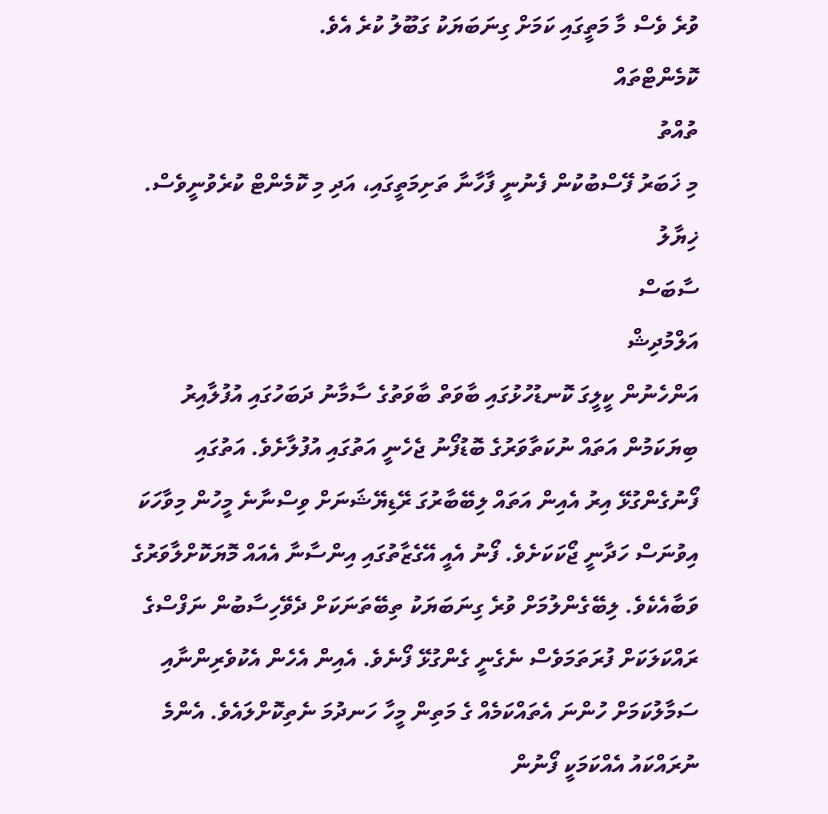ވުރެ ވެސް މާ މަތީގައި ކަމަށް ގިނަބަޔަކު ގަބޫލު ކުރެ އެވެ.
ކޮމެންޓްތައް
ތުއްތު
މި ޚަބަރު ފޭސްބުކުން ފެނުނީ ފާހާނާ ތަށިމަތީގައި، އަދި މި ކޮމެންޓް ކުރެވުނީވެސް.
ޚިޔާލު
ސާބަސް
އަލްމުދިޝް
އަންހެނުން ކީލީގަ ކޮނޑުހުޅުގައި ބާވަތް ބާވަތުގެ ސާމާނު ދަބަހުގައި އުފުލާއިރު ބިޔަކަމުން އަތައް ނުކަތާވަރުގެ ބޮޑުފޯނު ޖެހެނީ އަތުގައި އުފުލާށެވެ. އަތުގައި ފޯނުގެންގުޅޭ އިރު އެއިން އަތައް ލިބޭބާރުގަ ރޭޑިޔޭޝަނަށް ވިސްނާނެ މީހުން މިވާހަކަ އިވުނަސް ހަދާނީ ޖޯކަކަށެވެ. ފޯނު އެއީ އޭގެޒާތުގައި އިންސާނާ އެއައް މޮޔަކޮށްލާވަރުގެ ވަބާއެކެވެ. ލިބޭގެންލުމަށް ވުރެ ގިނަބަޔަކު ތިބޭތަނަކަށް ދެވޭހިސާބުން ނަފްސްގެ ރައްކަލަކަށް ފުރަތަމަވެސް ނެގެނީ ގެންގުޅޭ ފޯނެވެ. އެއިން އެހެން އެކުވެރިންނާއި ސަމާލުކަމަށް ހުންނަ އެތައްކަމެއް ގެ މަތިން މީހާ ހަނދުމަ ނެތިކޮށްލައެވެ. އެންމެ ނުރައްކައު އެއްކަމަކީ ފޯނުން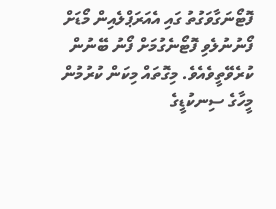ފޮޓޯނަގާވަގުތު ގައި އެއަރަޕްލެއިން މޯޑަށް ފޯނުނުލެވި ފޮޓޯނެގުމަށް ފޯނު ބޭނުން ކުރެވޭތީވެއެވެ. މިގޮތައް މިކަން ކުރުމުން މީހާގެ ސިނކުޑީގެ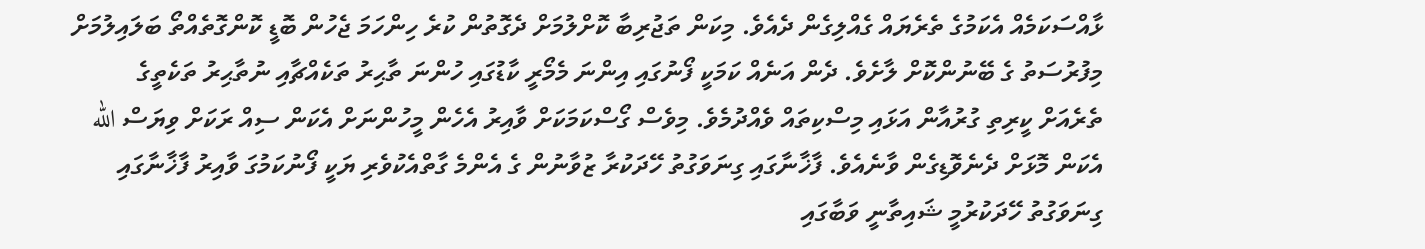ޅާއްސަކަމެއް އެކަމުގެ ތެރެޔައް ގެއްލިގެން ދެއެވެ. މިކަން ތަޖުރިބާ ކޮށްލުމަށް ދެގޮތުން ކުރެ ހިންހަމަ ޖެހުން ބޮޑީ ކޮންގޮތެއްތޯ ބަލައިލުމަށް މިފުރުސަތު ގެ ބޭނުންކޮށް ލާށެވެ. ދެން އަނެއް ކަމަކީ ފޯނުގައި އިންނަ މެމޯރީ ކާޑުގައި ހުންނަ ތާޙިރު ތަކެއްޗާއި ނުތާޙިރު ތަކެތީގެ ތެރެއަށް ކީރިތި ގުރުއާން އަޅައި މިސްކިތައް ވެއްދުމެވެ. މިވެސް ގޯސްކަމަކަށް ވާއިރު އެހެން މީހުންނަށް އެކަން ސިއް ރަކަށް ވިޔަސް الله އެކަން މޮޅަށް ދެނެވޮޑިގެން ވާނެއެވެ. ފާޚާނާގައި ގިނަވަގުތު ހޭދަކުރާ ޒުވާނުން ގެ އެންމެ ގާތްއެކުވެރި ޔަކީ ފޯނުކަމުގަ ވާއިރު ފާޚާނާގައި ގިނަވަގުތު ހޭދަކުރުމީ ޝައިތާނީ ވަބާގައި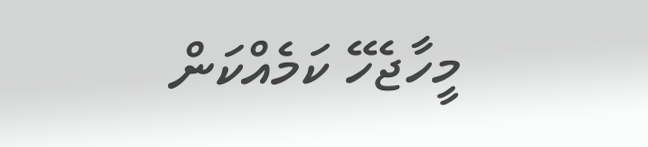މީހާޖެހޭ ކަމެއްކަން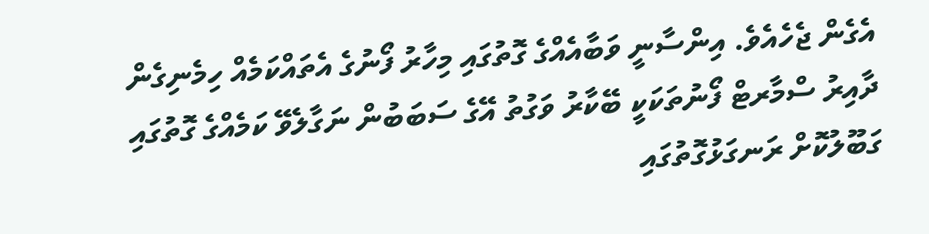އެގެން ޖެހެއެވެ. އިންސާނީ ވަބާއެއްގެ ގޮތުގައި މިހާރު ފޯނުގެ އެތައްކަމެއް ހިމެނިގެން ދާއިރު ސްމާރޓް ފޯނުތަކަކީ ބޭކާރު ވަގުތު އޭގެ ސަބަބުން ނަގާލެވޭ ކަމެއްގެ ގޮތުގައި ގަބޫލުކޮށް ރަނގަޅުގޮތުގައި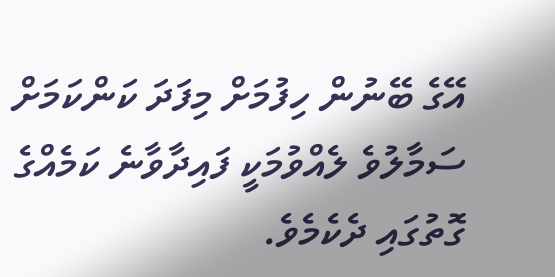އޭގެ ބޭނުން ހިފުމަށް މިފަދަ ކަންކަމަށް ސަމާލުވެ ލެއްވުމަކީ ފައިދާވާނެ ކަމެއްގެ ގޮތުގައި ދެކެމެވެ.